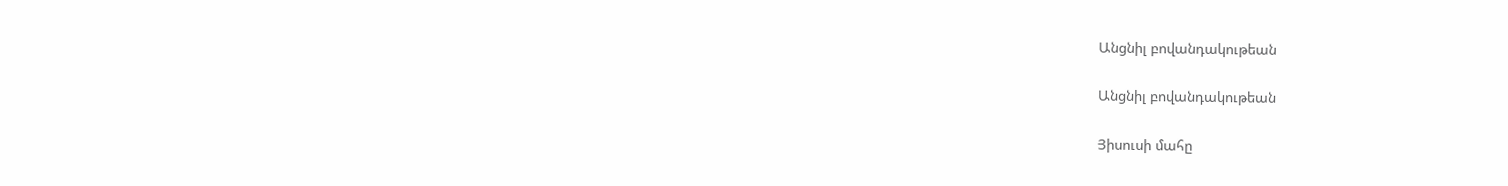Անցնիլ բովանդակութեան

Անցնիլ բովանդակութեան

Յիսուսի մահը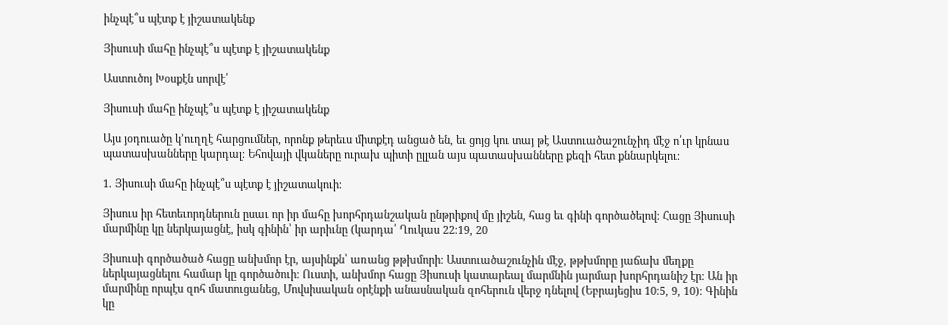ինչպէ՞ս պէտք է յիշատակենք

Յիսուսի մահը ինչպէ՞ս պէտք է յիշատակենք

Աստուծոյ Խօսքէն սորվէ՛

Յիսուսի մահը ինչպէ՞ս պէտք է յիշատակենք

Այս յօդուածը կ’ուղղէ հարցումներ, որոնք թերեւս միտքէդ անցած են, եւ ցոյց կու տայ թէ Աստուածաշունչիդ մէջ ո՛ւր կրնաս պատասխանները կարդալ։ Եհովայի վկաները ուրախ պիտի ըլլան այս պատասխանները քեզի հետ քննարկելու։

1. Յիսուսի մահը ինչպէ՞ս պէտք է յիշատակուի։

Յիսուս իր հետեւորդներուն ըսաւ որ իր մահը խորհրդանշական ընթրիքով մը յիշեն, հաց եւ գինի գործածելով։ Հացը Յիսուսի մարմինը կը ներկայացնէ, իսկ գինին՝ իր արիւնը (կարդա՛ Ղուկաս 22։19, 20

Յիսուսի գործածած հացը անխմոր էր, այսինքն՝ առանց թթխմորի։ Աստուածաշունչին մէջ, թթխմորը յաճախ մեղքը ներկայացնելու համար կը գործածուի։ Ուստի, անխմոր հացը Յիսուսի կատարեալ մարմնին յարմար խորհրդանիշ էր։ Ան իր մարմինը որպէս զոհ մատուցանեց, Մովսիսական օրէնքի անասնական զոհերուն վերջ դնելով (Եբրայեցիս 10։5, 9, 10)։ Գինին կը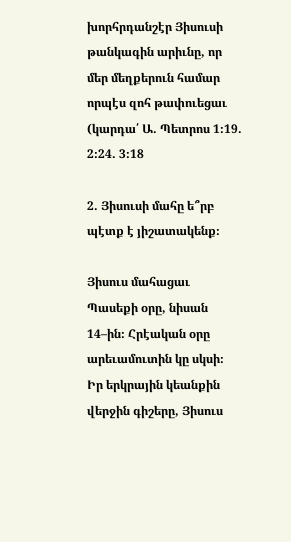խորհրդանշէր Յիսուսի թանկագին արիւնը, որ մեր մեղքերուն համար որպէս զոհ թափուեցաւ (կարդա՛ Ա. Պետրոս 1։19. 2։24. 3։18

2. Յիսուսի մահը ե՞րբ պէտք է յիշատակենք։

Յիսուս մահացաւ Պասեքի օրը, նիսան 14–ին։ Հրէական օրը արեւամուտին կը սկսի։ Իր երկրային կեանքին վերջին գիշերը, Յիսուս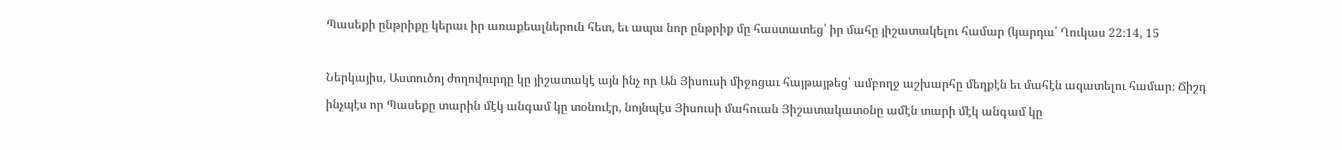Պասեքի ընթրիքը կերաւ իր առաքեալներուն հետ, եւ ապա նոր ընթրիք մը հաստատեց՝ իր մահը յիշատակելու համար (կարդա՛ Ղուկաս 22։14, 15

Ներկայիս, Աստուծոյ ժողովուրդը կը յիշատակէ այն ինչ որ Ան Յիսուսի միջոցաւ հայթայթեց՝ ամբողջ աշխարհը մեղքէն եւ մահէն ազատելու համար։ Ճիշդ ինչպէս որ Պասեքը տարին մէկ անգամ կը տօնուէր, նոյնպէս Յիսուսի մահուան Յիշատակատօնը ամէն տարի մէկ անգամ կը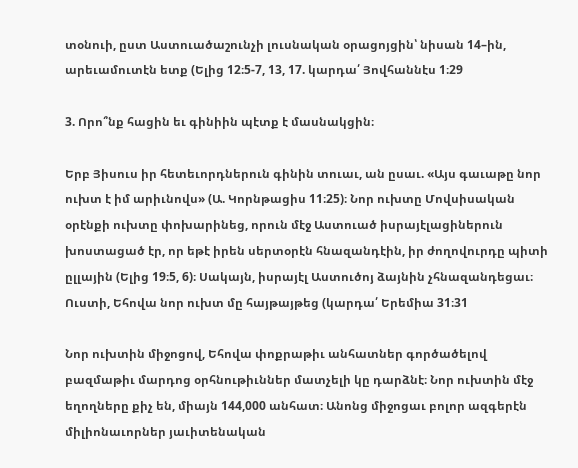տօնուի, ըստ Աստուածաշունչի լուսնական օրացոյցին՝ նիսան 14–ին, արեւամուտէն ետք (Ելից 12։5-7, 13, 17. կարդա՛ Յովհաննէս 1։29

3. Որո՞նք հացին եւ գինիին պէտք է մասնակցին։

Երբ Յիսուս իր հետեւորդներուն գինին տուաւ, ան ըսաւ. «Այս գաւաթը նոր ուխտ է իմ արիւնովս» (Ա. Կորնթացիս 11։25)։ Նոր ուխտը Մովսիսական օրէնքի ուխտը փոխարինեց, որուն մէջ Աստուած իսրայէլացիներուն խոստացած էր, որ եթէ իրեն սերտօրէն հնազանդէին, իր ժողովուրդը պիտի ըլլային (Ելից 19։5, 6)։ Սակայն, իսրայէլ Աստուծոյ ձայնին չհնազանդեցաւ։ Ուստի, Եհովա նոր ուխտ մը հայթայթեց (կարդա՛ Երեմիա 31։31

Նոր ուխտին միջոցով, Եհովա փոքրաթիւ անհատներ գործածելով բազմաթիւ մարդոց օրհնութիւններ մատչելի կը դարձնէ։ Նոր ուխտին մէջ եղողները քիչ են, միայն 144,000 անհատ։ Անոնց միջոցաւ բոլոր ազգերէն միլիոնաւորներ յաւիտենական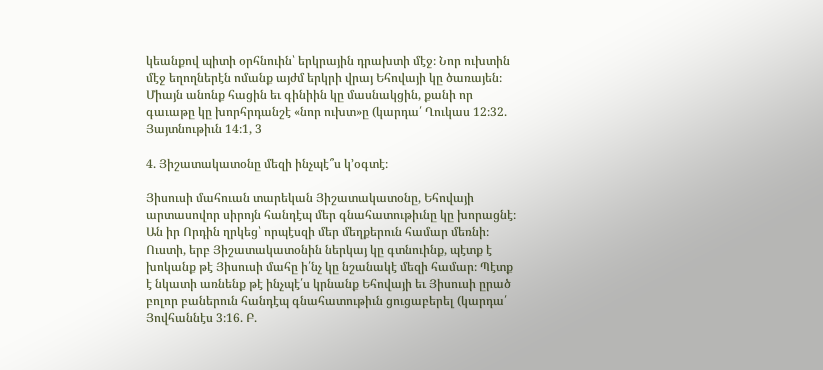կեանքով պիտի օրհնուին՝ երկրային դրախտի մէջ։ Նոր ուխտին մէջ եղողներէն ոմանք այժմ երկրի վրայ Եհովայի կը ծառայեն։ Միայն անոնք հացին եւ գինիին կը մասնակցին, քանի որ գաւաթը կը խորհրդանշէ «նոր ուխտ»ը (կարդա՛ Ղուկաս 12։32. Յայտնութիւն 14։1, 3

4. Յիշատակատօնը մեզի ինչպէ՞ս կ’օգտէ։

Յիսուսի մահուան տարեկան Յիշատակատօնը, Եհովայի արտասովոր սիրոյն հանդէպ մեր գնահատութիւնը կը խորացնէ։ Ան իր Որդին ղրկեց՝ որպէսզի մեր մեղքերուն համար մեռնի։ Ուստի, երբ Յիշատակատօնին ներկայ կը գտնուինք, պէտք է խոկանք թէ Յիսուսի մահը ի՛նչ կը նշանակէ մեզի համար։ Պէտք է նկատի առնենք թէ ինչպէ՛ս կրնանք Եհովայի եւ Յիսուսի ըրած բոլոր բաներուն հանդէպ գնահատութիւն ցուցաբերել (կարդա՛ Յովհաննէս 3։16. Բ.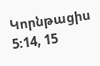Կորնթացիս 5։14, 15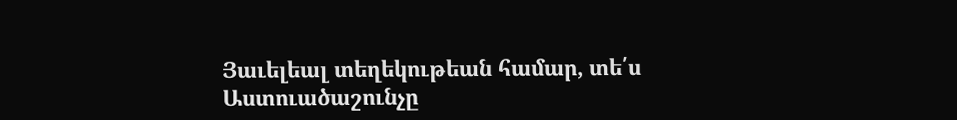Յաւելեալ տեղեկութեան համար, տե՛ս Աստուածաշունչը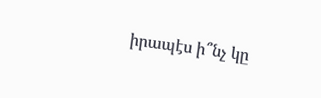իրապէս ի՞նչ կը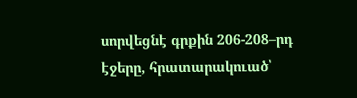սորվեցնէ գրքին 206-208–րդ էջերը, հրատարակուած՝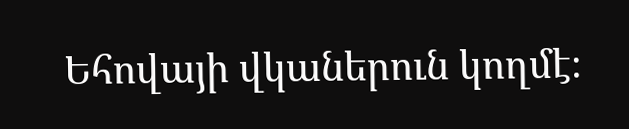Եհովայի վկաներուն կողմէ։